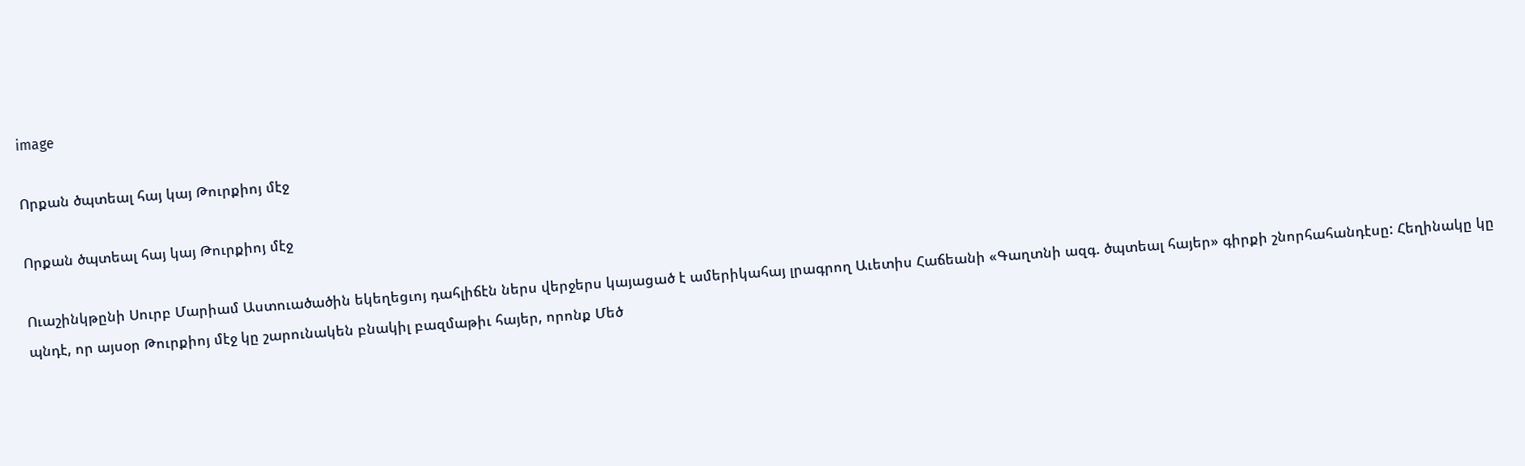image

Որքան ծպտեալ հայ կայ Թուրքիոյ մէջ

Որքան ծպտեալ հայ կայ Թուրքիոյ մէջ

Ուաշինկթընի Սուրբ Մարիամ Աստուածածին եկեղեցւոյ դահլիճէն ներս վերջերս կայացած է ամերիկահայ լրագրող Աւետիս Հաճեանի «Գաղտնի ազգ. ծպտեալ հայեր» գիրքի շնորհահանդէսը: Հեղինակը կը պնդէ, որ այսօր Թուրքիոյ մէջ կը շարունակեն բնակիլ բազմաթիւ հայեր, որոնք Մեծ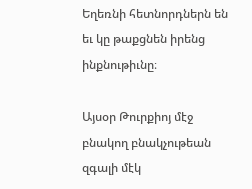Եղեռնի հետնորդներն են եւ կը թաքցնեն իրենց ինքնութիւնը։

Այսօր Թուրքիոյ մէջ բնակող բնակչութեան զգալի մէկ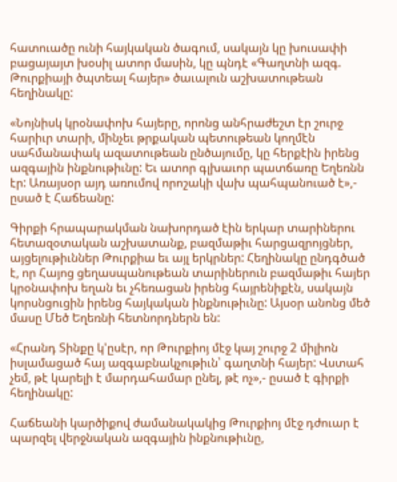հատուածը ունի հայկական ծագում, սակայն կը խուսափի բացայայտ խօսիլ ատոր մասին, կը պնդէ «Գաղտնի ազգ. Թուրքիայի ծպտեալ հայեր» ծաւալուն աշխատութեան հեղինակը:

«Նոյնիսկ կրօնափոխ հայերը, որոնց անհրաժեշտ էր շուրջ հարիւր տարի, մինչեւ թրքական պետութեան կողմէն սահմանափակ ազատութեան ընծայումը, կը հերքէին իրենց ազգային ինքնութիւնը: Եւ ատոր գլխաւոր պատճառը Եղեռնն էր: Առայսօր այդ առումով որոշակի վախ պահպանուած է»,- ըսած է Հաճեանը:

Գիրքի հրապարակման նախորդած էին երկար տարիներու հետազօտական աշխատանք, բազմաթիւ հարցազրոյցներ, այցելութիւններ Թուրքիա եւ այլ երկրներ: Հեղինակը ընդգծած է, որ Հայոց ցեղասպանութեան տարիներուն բազմաթիւ հայեր կրօնափոխ եղան եւ չհեռացան իրենց հայրենիքէն, սակայն կորսնցուցին իրենց հայկական ինքնութիւնը: Այսօր անոնց մեծ մասը Մեծ Եղեռնի հետնորդներն են:

«Հրանդ Տինքը կ'ըսէր, որ Թուրքիոյ մէջ կայ շուրջ 2 միլիոն իսլամացած հայ ազգաբնակչութիւն՝ գաղտնի հայեր: Վստահ չեմ, թէ կարելի է մարդահամար ընել, թէ ոչ»,- ըսած է գիրքի հեղինակը:

Հաճեանի կարծիքով ժամանակակից Թուրքիոյ մէջ դժուար է պարզել վերջնական ազգային ինքնութիւնը,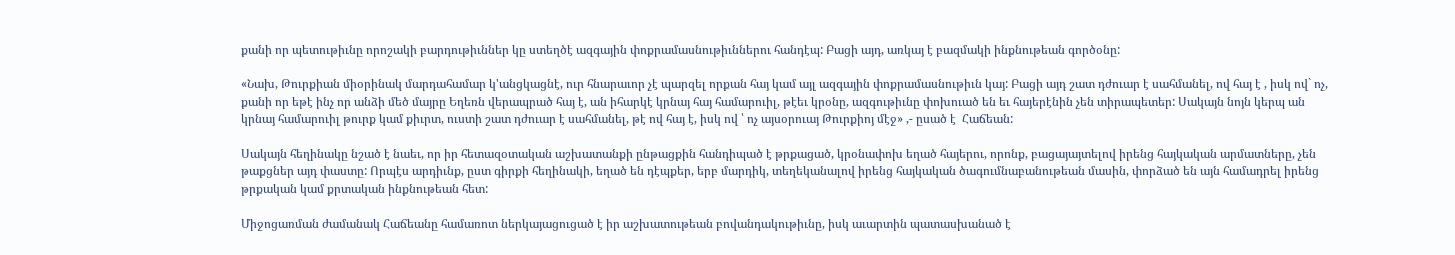քանի որ պետութիւնը որոշակի բարդութիւններ կը ստեղծէ ազգային փոքրամասնութիւններու հանդէպ: Բացի այդ, առկայ է բազմակի ինքնութեան գործօնը:

«Նախ, Թուրքիան միօրինակ մարդահամար կ'անցկացնէ, ուր հնարաւոր չէ պարզել որքան հայ կամ այլ ազգային փոքրամասնութիւն կայ: Բացի այդ շատ դժուար է սահմանել, ով հայ է , իսկ ով` ոչ, քանի որ եթէ ինչ որ անձի մեծ մայրը Եղեռն վերապրած հայ է, ան իհարկէ կրնայ հայ համարուիլ, թէեւ կրօնը, ազգութիւնը փոխուած են եւ հայերէնին չեն տիրապետեր: Սակայն նոյն կերպ ան կրնայ համարուիլ թուրք կամ քիւրտ, ուստի շատ դժուար է սահմանել, թէ ով հայ է, իսկ ով ՝ ոչ այսօրուայ Թուրքիոյ մէջ» ,- ըսած է  Հաճեան:

Սակայն հեղինակը նշած է նաեւ, որ իր հետազօտական աշխատանքի ընթացքին հանդիպած է թրքացած, կրօնափոխ եղած հայերու, որոնք, բացայայտելով իրենց հայկական արմատները, չեն թաքցներ այդ փաստը: Որպէս արդիւնք, ըստ գիրքի հեղինակի, եղած են դէպքեր, երբ մարդիկ, տեղեկանալով իրենց հայկական ծագումնաբանութեան մասին, փորձած են այն համադրել իրենց թրքական կամ քրտական ինքնութեան հետ:

Միջոցառման ժամանակ Հաճեանը համառոտ ներկայացուցած է իր աշխատութեան բովանդակութիւնը, իսկ աւարտին պատասխանած է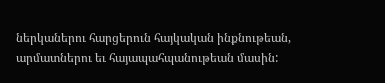ներկաներու հարցերուն հայկական ինքնութեան, արմատներու եւ հայապահպանութեան մասին: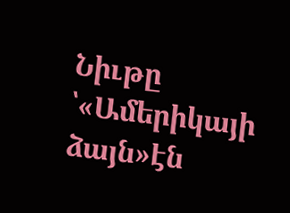Նիւթը ՝«Ամերիկայի  ձայն»էն